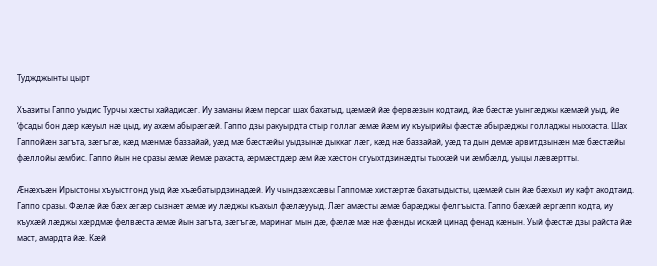Туджджынты цырт

Хъазиты Гаппо уыдис Турчы хæсты хайадисæг. Иу заманы йæм персаг шах бахатыд, цæмæй йæ фервæзын кодтаид, йæ бæстæ уынгæджы кæмæй уыд, йе ‘фсады бон дæр кæуыл нæ цыд, иу ахæм абырæгæй. Гаппо дзы ракуырдта стыр голлаг æмæ йæм иу къуырийы фæстæ абырæджы голладжы ныххаста. Шах  Гаппойæн загъта, зæгъгæ, кæд мæнмæ баззайай, уæд мæ бæстæйы уыдзынæ дыккаг лæг, кæд нæ баззайай, уæд та дын демæ арвитдзынæн мæ бæстæйы фæллойы æмбис. Гаппо йын не сразы æмæ йемæ рахаста, æрмæстдæр æм йæ хæстон сгуыхтдзинæдты тыххæй чи æмбæлд, уыцы лæвæртты.

Æнæхъæн Ирыстоны хъуыстгонд уыд йæ хъæбатырдзинадæй. Иу чындзæхсæвы Гаппомæ хистæртæ бахатыдысты, цæмæй сын йæ бæхыл иу кафт акодтаид. Гаппо сразы. Фæлæ йæ бæх æгæр сызнæт æмæ иу лæджы къахыл фæлæууыд. Лæг амæсты æмæ барæджы фелгъыста. Гаппо бæхæй æргæпп кодта, иу къухæй лæджы хæрдмæ фелвæста æмæ йын загъта, зæгъгæ, маринаг мын дæ, фæлæ мæ нæ фæнды искæй цинад фенад кæнын. Уый фæстæ дзы райста йæ маст, амардта йæ. Кæй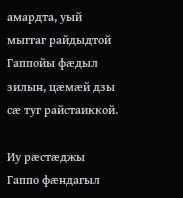амардта, уый мыггаг райдыдтой Гаппойы фæдыл зилын, цæмæй дзы сæ туг райстаиккой.

Иу рæстæджы Гаппо фæндагыл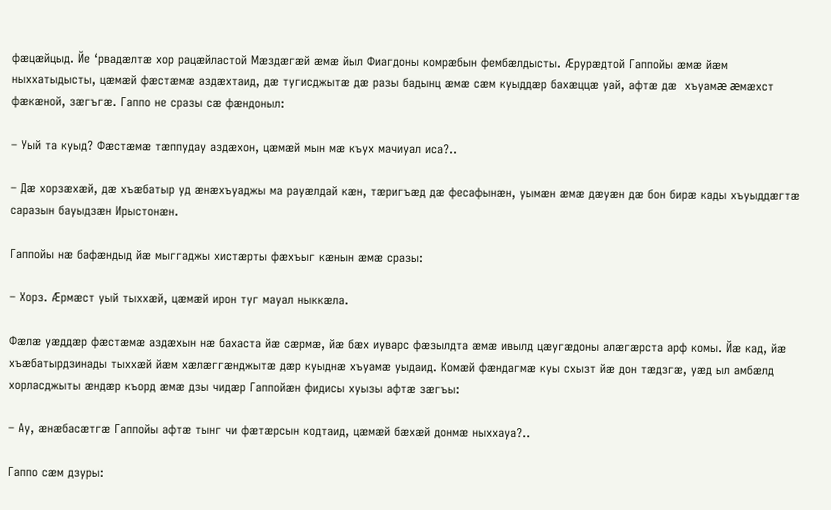фæцæйцыд. Йе ‘рвадæлтæ хор рацæйластой Мæздæгæй æмæ йыл Фиагдоны комрæбын фембæлдысты. Æрурæдтой Гаппойы æмæ йæм ныххатыдысты, цæмæй фæстæмæ аздæхтаид, дæ тугисджытæ дæ разы бадынц æмæ сæм куыддæр бахæццæ уай, афтæ дæ  хъуамæ æмæхст фæкæной, зæгъгæ. Гаппо не сразы сæ фæндоныл:

– Уый та куыд? Фæстæмæ тæппудау аздæхон, цæмæй мын мæ къух мачиуал иса?..

– Дæ хорзæхæй, дæ хъæбатыр уд æнæхъуаджы ма рауæлдай кæн, тæригъæд дæ фесафынæн, уымæн æмæ дæуæн дæ бон бирæ кады хъуыддæгтæ саразын бауыдзæн Ирыстонæн.

Гаппойы нæ бафæндыд йæ мыггаджы хистæрты фæхъыг кæнын æмæ сразы:

– Хорз. Æрмæст уый тыххæй, цæмæй ирон туг мауал ныккæла.

Фæлæ уæддæр фæстæмæ аздæхын нæ бахаста йæ сæрмæ, йæ бæх иуварс фæзылдта æмæ ивылд цæугæдоны алæгæрста арф комы. Йæ кад, йæ хъæбатырдзинады тыххæй йæм хæлæггæнджытæ дæр куыднæ хъуамæ уыдаид. Комæй фæндагмæ куы схызт йæ дон тæдзгæ, уæд ыл амбæлд хорласджыты æндæр къорд æмæ дзы чидæр Гаппойæн фидисы хуызы афтæ зæгъы:

– Ау, æнæбасæтгæ Гаппойы афтæ тынг чи фæтæрсын кодтаид, цæмæй бæхæй донмæ ныххауа?..

Гаппо сæм дзуры: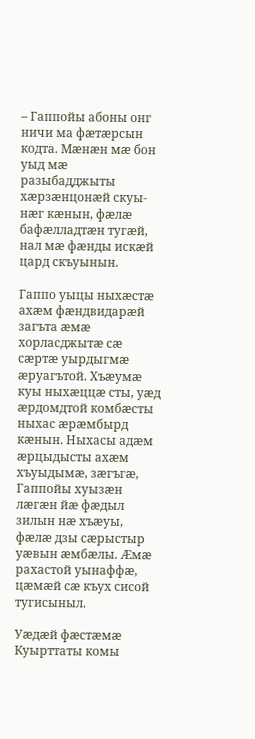– Гаппойы абоны онг ничи ма фæтæрсын кодта. Мæнæн мæ бон уыд мæ разыбадджыты хæрзæнцонæй скуы-нæг кæнын, фæлæ бафæлладтæн тугæй, нал мæ фæнды искæй цард скъуынын.

Гаппо уыцы ныхæстæ ахæм фæндвидарæй загъта æмæ хорласджытæ сæ сæртæ уырдыгмæ æруагътой. Хъæумæ куы ныхæццæ сты, уæд æрдомдтой комбæсты ныхас æрæмбырд кæнын. Ныхасы адæм æрцыдысты ахæм хъуыдымæ, зæгъгæ, Гаппойы хуызæн лæгæн йæ фæдыл зилын нæ хъæуы, фæлæ дзы сæрыстыр уæвын æмбæлы. Æмæ рахастой уынаффæ, цæмæй сæ къух сисой тугисыныл.

Уæдæй фæстæмæ Куырттаты комы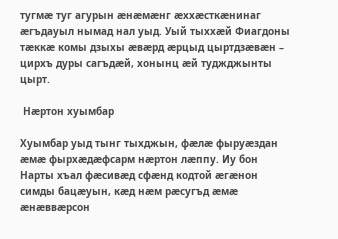тугмæ туг агурын æнæмæнг æххæсткæнинаг æгъдауыл нымад нал уыд. Уый тыххæй Фиагдоны тæккæ комы дзыхы æвæрд æрцыд цыртдзæвæн – цирхъ дуры сагъдæй, хонынц æй туджджынты цырт.

 Нæртон хуымбар

Хуымбар уыд тынг тыхджын, фæлæ фыруæздан æмæ фырхæдæфсарм нæртон лæппу. Иу бон Нарты хъал фæсивæд сфæнд кодтой æгæнон симды бацæуын, кæд нæм рæсугъд æмæ æнæввæрсон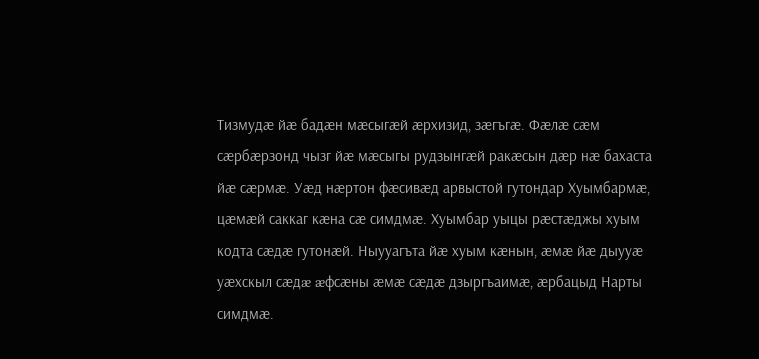Тизмудæ йæ бадæн мæсыгæй æрхизид, зæгъгæ. Фæлæ сæм сæрбæрзонд чызг йæ мæсыгы рудзынгæй ракæсын дæр нæ бахаста йæ сæрмæ. Уæд нæртон фæсивæд арвыстой гутондар Хуымбармæ, цæмæй саккаг кæна сæ симдмæ. Хуымбар уыцы рæстæджы хуым кодта сæдæ гутонæй. Ныууагъта йæ хуым кæнын, æмæ йæ дыууæ уæхскыл сæдæ æфсæны æмæ сæдæ дзыргъаимæ, æрбацыд Нарты симдмæ.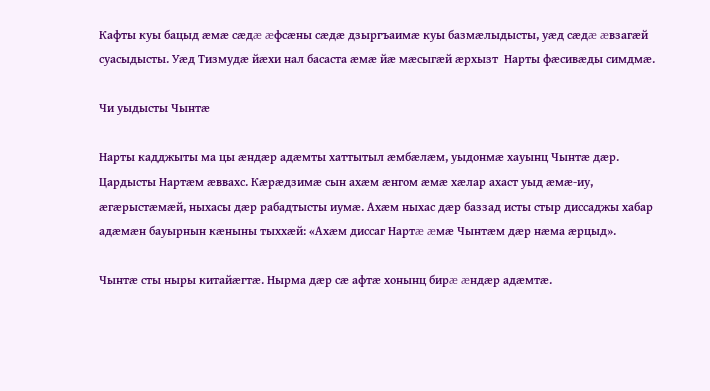Кафты куы бацыд æмæ сæдæ æфсæны сæдæ дзыргъаимæ куы базмæлыдысты, уæд сæдæ æвзагæй суасыдысты. Уæд Тизмудæ йæхи нал басаста æмæ йæ мæсыгæй æрхызт  Нарты фæсивæды симдмæ.

Чи уыдысты Чынтæ

Нарты кадджыты ма цы æндæр адæмты хаттытыл æмбæлæм, уыдонмæ хауынц Чынтæ дæр. Цардысты Нартæм æввахс. Кæрæдзимæ сын ахæм æнгом æмæ хæлар ахаст уыд æмæ-иу, æгæрыстæмæй, ныхасы дæр рабадтысты иумæ. Ахæм ныхас дæр баззад исты стыр диссаджы хабар адæмæн бауырнын кæныны тыххæй: «Ахæм диссаг Нартæ æмæ Чынтæм дæр нæма æрцыд».

Чынтæ сты ныры китайæгтæ. Нырма дæр сæ афтæ хонынц бирæ æндæр адæмтæ.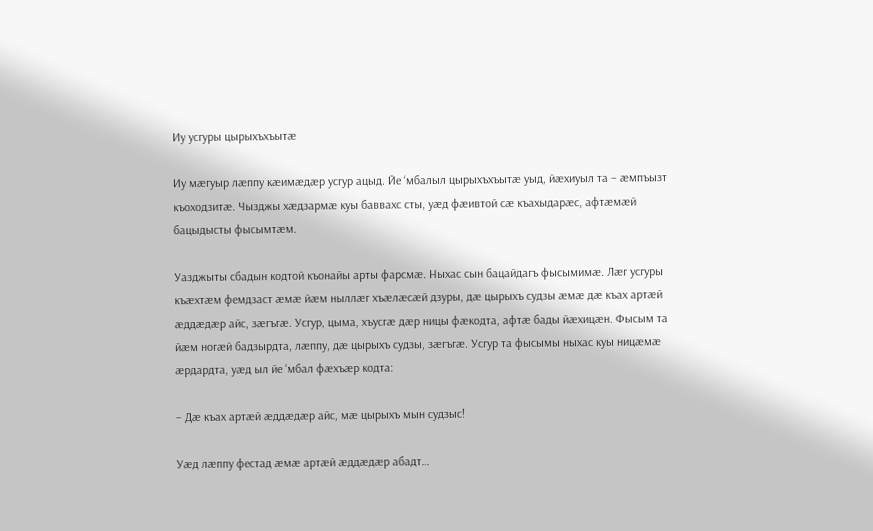Иу усгуры цырыхъхъытæ

Иу мæгуыр лæппу кæимæдæр усгур ацыд. Йе ‘мбалыл цырыхъхъытæ уыд, йæхиуыл та – æмпъызт къоходзитæ. Чызджы хæдзармæ куы баввахс сты, уæд фæивтой сæ къахыдарæс, афтæмæй бацыдысты фысымтæм.

Уазджыты сбадын кодтой къонайы арты фарсмæ. Ныхас сын бацайдагъ фысымимæ. Лæг усгуры къæхтæм фемдзаст æмæ йæм ныллæг хъæлæсæй дзуры, дæ цырыхъ судзы æмæ дæ къах артæй æддæдæр айс, зæгъгæ. Усгур, цыма, хъусгæ дæр ницы фæкодта, афтæ бады йæхицæн. Фысым та йæм ногæй бадзырдта, лæппу, дæ цырыхъ судзы, зæгъгæ. Усгур та фысымы ныхас куы ницæмæ æрдардта, уæд ыл йе ‘мбал фæхъæр кодта:

– Дæ къах артæй æддæдæр айс, мæ цырыхъ мын судзыс!

Уæд лæппу фестад æмæ артæй æддæдæр абадт…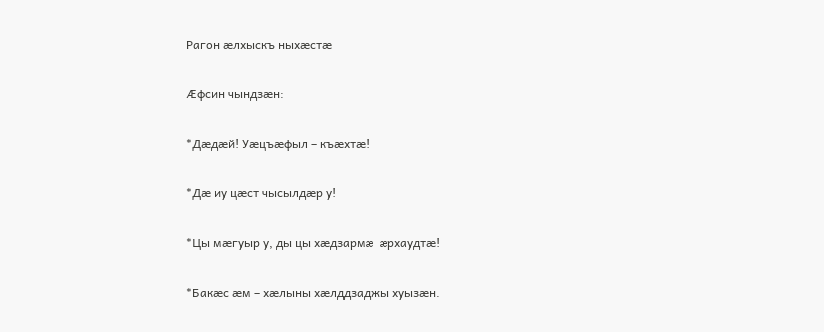Рагон æлхыскъ ныхæстæ

Æфсин чындзæн:

*Дæдæй! Уæцъæфыл – къæхтæ!

*Дæ иу цæст чысылдæр у!

*Цы мæгуыр у, ды цы хæдзармæ æрхаудтæ!

*Бакæс æм – хæлыны хæлддзаджы хуызæн.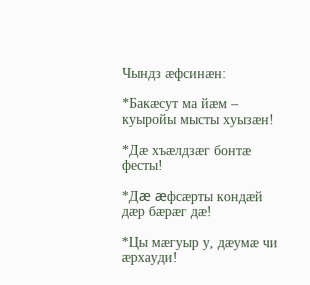Чындз æфсинæн:

*Бакæсут ма йæм – куыройы мысты хуызæн!

*Дæ хъæлдзæг бонтæ фесты!

*Дæ æфсæрты кондæй дæр бæрæг дæ!

*Цы мæгуыр у, дæумæ чи æрхауди!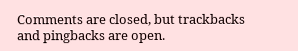Comments are closed, but trackbacks and pingbacks are open.